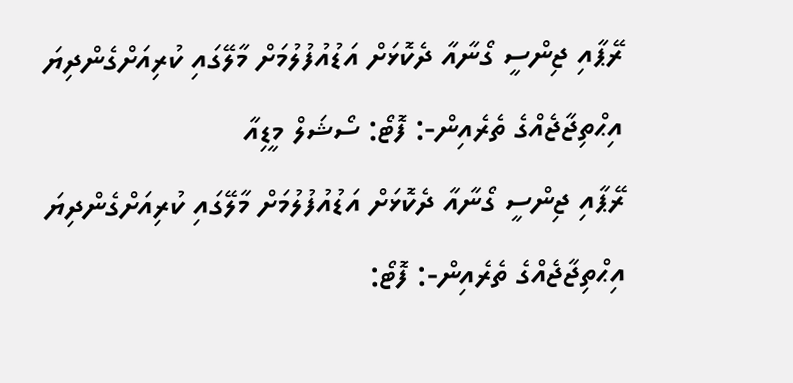ރޭޕާއި ޖިންސީ ގޯނާއާ ދެކޮޅަށް އަޑުއުފުލުމަށް މާލޭގައި ކުރިއަށްގެންދިޔަ އިޙްތިޖާޖެއްގެ ތެރެއިން-: ފޮޓޯ: ސޯޝަލް މީޑިއާ
ރޭޕާއި ޖިންސީ ގޯނާއާ ދެކޮޅަށް އަޑުއުފުލުމަށް މާލޭގައި ކުރިއަށްގެންދިޔަ އިޙްތިޖާޖެއްގެ ތެރެއިން-: ފޮޓޯ: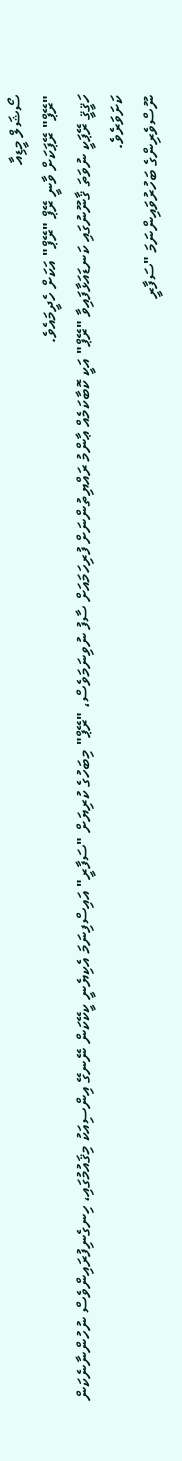ސޯޝަލް މީޑިއާ
"ރޭޕް" ރޭޕަކަށް ވާނީ ރޭޕް "ރޭޕް" އަކަށް ހެދީމައެވެ.
ހަޤީޤީ ރޭޕަކީ ނުވަތަ ޤާނޫނުގައި ކަނޑައަޅާފައިވާ "ރޭޕް" އަކީ ކޮބާކަމެއް ޢާންމު ރައްޔިތުންނަށް ފުރިހަމައަށް ސާފު ނުވިނަމަވެސް، "ރޭޕް" މިބަހުގެ ކުރިޔަށް "ސަފާރީ" އައިސްފިނަމަ އެކިޔެނީ ކީކޭކަން ނޭނގޭ އިންސިއަކު މިޤައުމުގައި، ހިނގެނިފުރައިންވެސް ނުހުންނާނެކަން ކަށަވަރެވެ.
ނޫސްވެރިންގެ ބަހުރުވައިންނަމަ "ސަފާރީ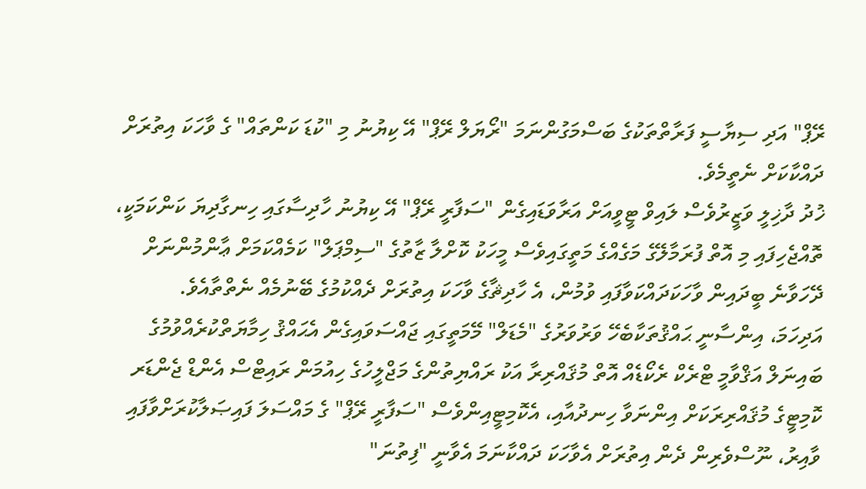ރޭޕް" އަދި ސިޔާސީ ފަރާތްތަކުގެ ބަސްމަގުންނަމަ "ރޯޔަލް ރޭޕް" އޭ ކިޔުނު މި "ކުޑަ ކަންތައް" ގެ ވާހަކަ އިތުރަށް ދައްކާކަށް ނެތީމެވެ.
ޚުދު ދާޚިލީ ވަޒީރުވެސް ލައިވް ޓީވީއަށް އަރާވަޑައިގެން "ސަފާރީ ރޭޕް" އޭ ކިޔުނު ހާދިސާގައި ހިނގާދިޔަ ކަންކަމަކީ، ތޮއްޖެހިފައި މި އޮތް ފުރަމާލޭގެ މަގެއްގެ މަތީގައިވެސް މީހަކު ކޮށްލާ ޒާތުގެ "ސިމްޕަލް" ކަމެއްކަމަށް ޢާންމުންނަށް ދޭހަވާނެ ބީދައިން ވާހަކަދައްކަވާފައި ވުމުން، އެ ހާދިޘާގެ ވާހަކަ އިތުރަށް ދެއްކުމުގެ ބޭނުމެއް ނެތްތާއެވެ.
އަދިހަމަ، އިންސާނީ ޙައްޤުތަކާބެހޭ ވަރުވަރުގެ "މެޑަލް" މޭމަތީގައި ޖައްސަވައިގެން އެޙައްޤު ހިމާޔަތްކުރެއްވުމުގެ ބައިނަލް އަޤްވާމީ ޓްރެކް ރެކޯޑެއް އޮތް މުޤައްރިރާ އަކު ރައްޔިތުންގެ މަޖްލީހުގެ ހިއުމަން ރައިޓްސް އެންޑް ޖެންޑަރ ކޮމިޓީގެ މުޤައްރިރަކަށް އިންނަވާ ހިނދުއާއި، އެކޮމިޓީއިންވެސް "ސަފާރީ ރޭޕް" ގެ މައްސަލަ ފައިޞަލާކުރަށްވާފައި ވާއިރު، ނޫސްވެރިން ދެން އިތުރަށް އެވާހަކަ ދައްކާނަމަ އެވާނީ "ފިތުނަ"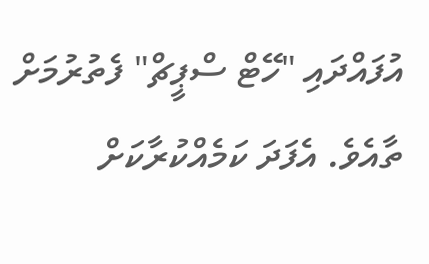އުފައްދައި "ހޭޓް ސްޕީޗް" ފެތުރުމަށް ތާއެވެ. އެފަދަ ކަމެއްކުރާކަށް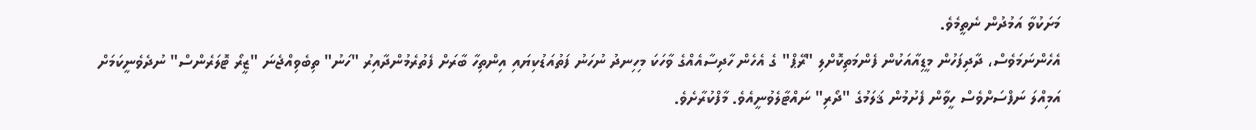މަށަކުވާ އަމުދުން ނެތީމެވެ.
އެހެންނަމަވެސް، ދާދިފަހުން މީޑިއާއަކުން ފެންމަތިކޮށްލި "ރޭޕް" ގެ އެހެން ހާދިސާއެއްގެ ވާހަކަ މިހިނދު ނުހަނު ފަތުއަޑުކިޔައި އިންތިހާ ބާރަށް ފެތުރެމުންދާއިރު "ހަނު" ތިބެވިއްޖެނަ "ޒީރޯ ޓޮލަރެންސް" ނުދެވެނީކަމަށް އަމިއްލަ ނަފްސަށްވެސް ހީވާން ފެށުމުން ޤަލަމުގެ "ދޯރި" ނައްޓާލެވުނީއެވެ. މާފްކުރާށެވެ.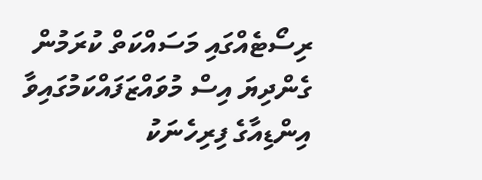ރިސޯޓެއްގައި މަސައްކަތް ކުރަމުން ގެންދިޔަ އިސް މުވައްޒަފައްކަމުގައިވާ އިންޑިއާގެ ފިރިހެނަކު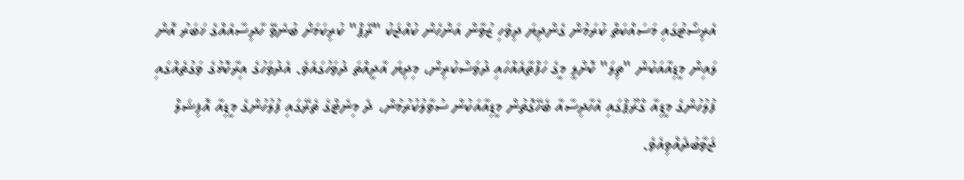އެރިސޯޓުގައި މަސައްކަތް ކުރަމުން ގެންދިޔަ ދިވެހި ޒުވާން އަންހެން ކުއްޖަކު "ރޭޕް" ކުރިކަމަށް ބުނެވޭ ހާދިސާއެއްގެ ޚަބަރު އޮން ލައިން މީޑިއާއަކުން "ތިލަ" ކޮށްލީ މީގެ ހަފްތާއެއްހައި ދުވަސްކުރިން، މިދިޔަ އާދީއްތަ ދުވަހުގައެވެ. އެދުވަހުގެ އިރާކޮޅުގެ ވަގުތެއްގައި ފުލުހުންގެ މީޑިއާ ގްރޫޕްގައި އެހާދިސާއާ ބެހޭގޮތުން މީޑިއާއަކުން ސުވާލުކުރުމުން، ދެ މިނެޓްގެ ތެރޭގައި ފުލުހުންގެ މީޑިއާ އޮފިޝަލް ޖަވާބުދެއްވިއެވެ.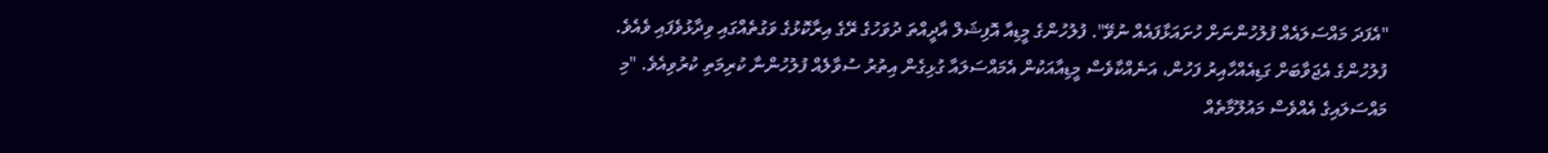"އެފަދަ މައްސަލައެއް ފުލުހުންނަށް ހުށައަޅާފައެއް ނުވޭ". ފުލުހުންގެ މީޑިއާ އޮފިޝަލް އާދީއްތަ ދުވަހުގެ ރޭގެ އިރާކޮޅުގެ ވަގުތެއްގައި ވިދާޅުވެފައި ވެއެވެ.
ފުލުހުންގެ އެޖަވާބަށް ގަޑިއެއްހާއިރު ފަހުން، އަނެއްކާވެސް މީޑިއާއަކުން އެމައްސަލައާ ގުޅިގެން އިތުރު ސުވާލެއް ފުލުހުންނާ ކުރިމަތި ކުރުވިއެވެ. "މި މައްސަލައިގެ އެއްވެސް މައުލޫމާތެއް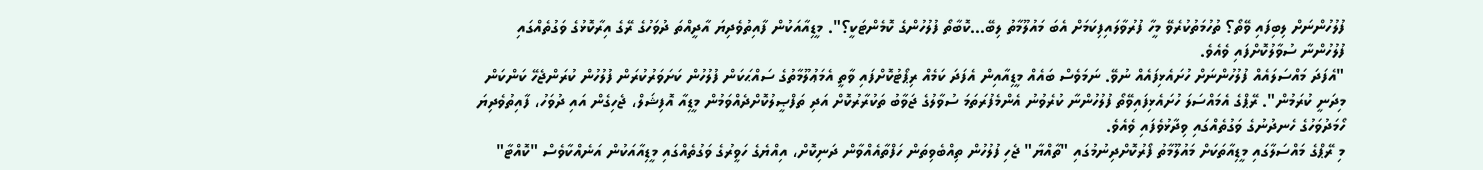ފުލުހުންނަށް ލިބިފައި ވޭތޯ؟ ތުހުމަތުކުރެވޭ މީހާ ފުރުވާލައިފިކަމަށް އެބަ މައުލޫމާތު ލިބޭ…ކޮބާތޯ ފުލުހުންގެ ކޮމެންޓަކީ؟". މީޑިއާއަކުން ފާއިތުވެދިޔަ އާދީއްތަ ދުވަހުގެ ރޭގެ އިރާކޮޅުގެ ވަގުތެއްގައި ފުލުހުންނާ ސުވާލުކޮށްފައި ވެއެވެ.
"އެފަދަ މައްސަލައެއް ފުލުހުންނަށް ހުށައެޅިފައެއް ނުވޭ. ނަމަވެސް ބައެއް މީޑިއާއިން އެފަދަ ކަމެއް ރިޕޯޓުކޮށްފައި ވާތީ އެމަޢުލޫމާތުގެ ސައްޙަކަން ފުލުހުން ކަށަވަރުކުރަން ފުލުހުން ކުރަންޖެހޭ ކަންކަން މިދަނީ ކުރަމުން". ރޭޕްގެ އެމައްސަލަ ހުށައެޅިފައިވޭތޯ ފުލުހުންނާ ކުރެވުނު އެންމެފުރަތަމަ ސުވާލުގެ ޖަވާބު ތަކުރާރުކޮށް އަދި ތަފްޞީލުކޮށްދެއްވަމުން މީޑިއާ އޮފިޝަލް، ޖެހިގެން އައި ދުވަހު، ފާއިތުވެދިޔަ ހޯމަދުވަހުގެ ހެނދުނުގެ ވަގުތެއްގައި ވިދާޅުވެފައި ވެއެވެ.
މި ރޭޕްގެ މައްސަލާގައި މީޑިއާތަކަށް މައުލޫމާތު ފޯރުކޮށްދިނުމުގައި "ތާއްޔާ" ޖެހި ފުލުހުން ތިއްބެވިތަން ހަފްތާއެއްވާން ދަނިކޮށް، އިއްޔެގެ ހަވީރުގެ ވަގުތެއްގައި މީޑިއާއަކުން އަނެއްކާވެސް "ކޮއްޓާ"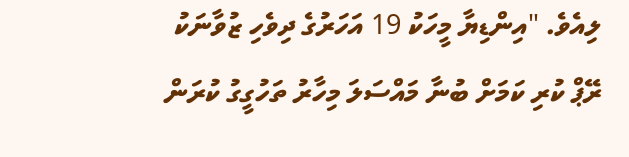ލިއެވެ. "އިންޑިޔާ މީހަކު 19 އަހަރުގެ ދިވެހި ޒުވާނަކު ރޭޕް ކުރި ކަމަށް ބުނާ މައްސަލަ މިހާރު ތަހުގީގު ކުރަން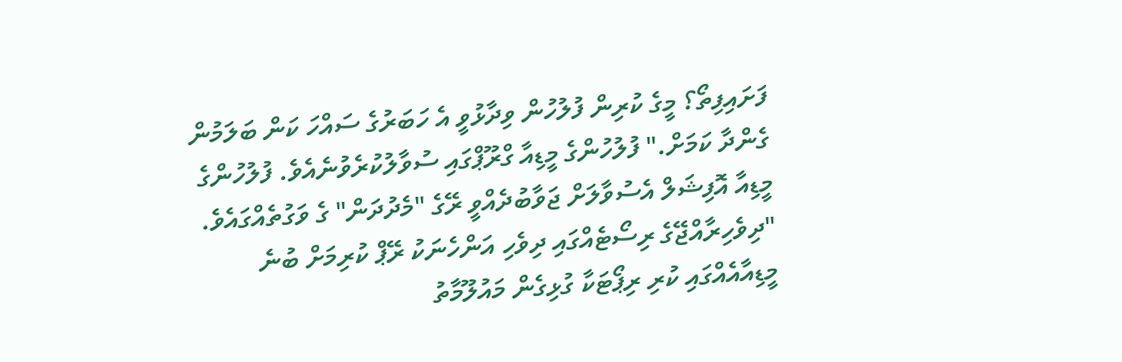ފަށައިފިތޯ؟ މީގެ ކުރިން ފުލުހުން ވިދާޅުވީ އެ ހަބަރުގެ ސައްހަ ކަން ބަލަމުން ގެންދާ ކަމަށް." ފުލުހުންގެ މީޑިއާ ގްރޫޕްގައި ސުވާލުކުރެވުނެއެވެ. ފުލުހުންގެ މީޑިއާ އޮފިޝަލް އެސުވާލަށް ޖަވާބުދެއްވީ ރޭގެ "މެދުދަން" ގެ ވަގުތެއްގައެވެ.
"ދިވެހިރާއްޖޭގެ ރިސޯޓެއްގައި ދިވެހި އަންހެނަކު ރޭޕް ކުރިމަށް ބުނެ މީޑިއާއެއްގައި ކުރި ރިޕޯޓަކާ ގުޅިގެން މައުލޫމާތު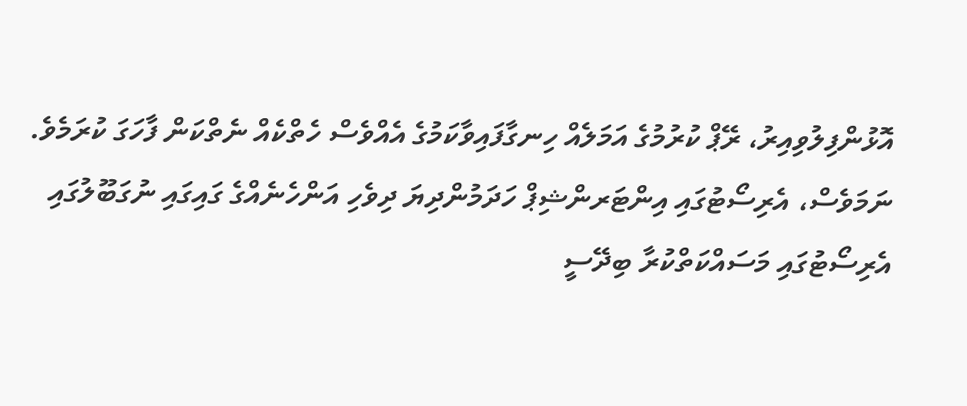އޮޅުންފިލުވިއިރު، ރޭޕް ކުރުމުގެ އަމަލެއް ހިނގާފައިވާކަމުގެ އެއްވެސް ހެތްކެއް ނެތްކަން ފާހަގަ ކުރަމެވެ. ނަމަވެސް، އެރިސޯޓުގައި އިންޓަރންޝިޕް ހަދަމުންދިޔަ ދިވެހި އަންހެނެއްގެ ގައިގައި ނުގަބޫލުގައި އެރިސޯޓުގައި މަސައްކަތްކުރާ ބިދޭސީ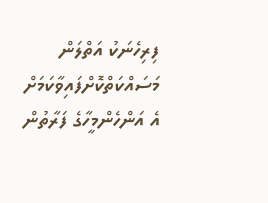ފިރިހެނަކު އަތްލަން މަސައްކަތްކޮށްފައިވާކަމަށް އެ އަންހެންމީހާގެ ފަރާތުން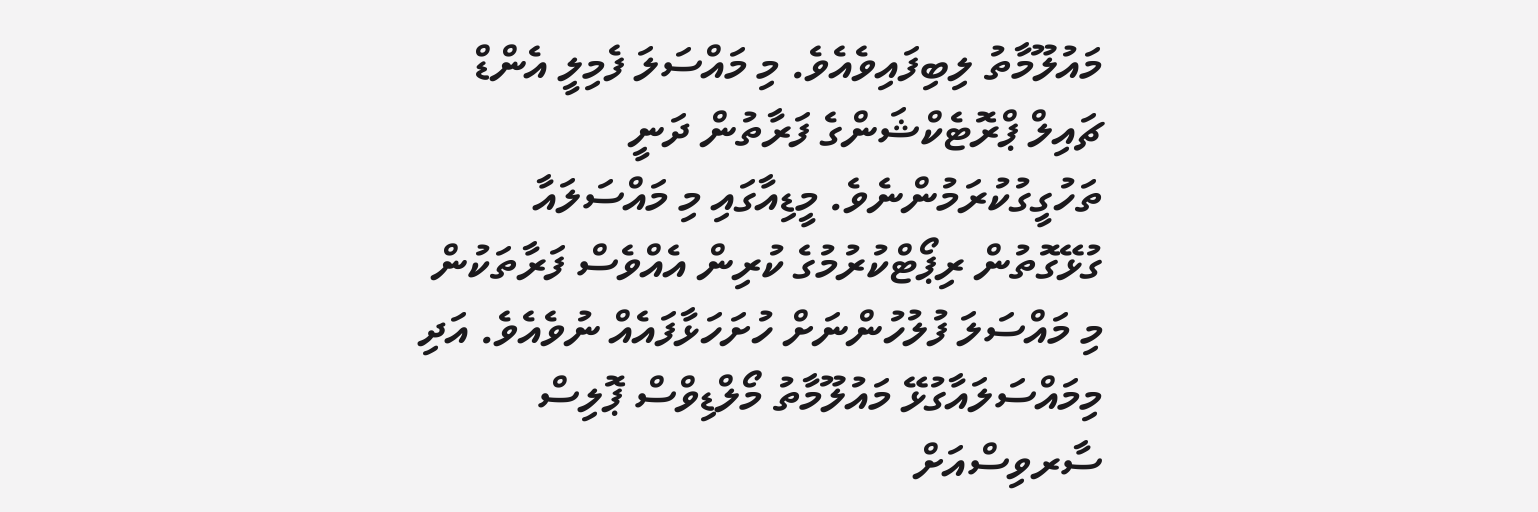މައުލޫމާތު ލިބިފައިވެއެވެ. މި މައްސަލަ ފެމިލީ އެންޑް ޗައިލް ޕްރޮޓެކްޝަންގެ ފަރާތުން ދަނީ ތަހުގީގުކުރަމުންނެވެ. މީޑިއާގައި މި މައްސަލައާ ގުޅޭގޮތުން ރިޕޯޓްކުރުމުގެ ކުރިން އެއްވެސް ފަރާތަކުން މި މައްސަލަ ފުލުހުންނަށް ހުށަހަޅާފައެއް ނުވެއެވެ. އަދި މިމައްސަލައާގުޅޭ މައުލޫމާތު މޯލްޑިވްސް ޕޮލިސް ސާރވިސްއަށް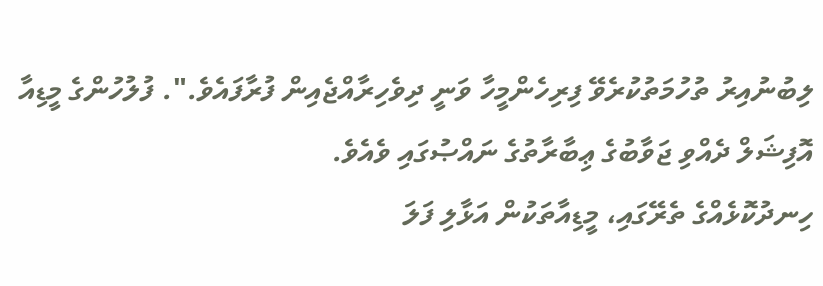ލިބުނުއިރު ތުހުމަތުކުރެވޭ ފިރިހެންމީހާ ވަނީ ދިވެހިރާއްޖެއިން ފުރާފައެވެ.". ފުލުހުންގެ މީޑިއާ އޮފިޝަލް ދެއްވި ޖަވާބުގެ ޢިބާރާތުގެ ނައްޞުގައި ވެއެވެ.
ހިނދުކޮޅެއްގެ ތެރޭގައި، މީޑިއާތަކުން އަޅާލި ފަލަ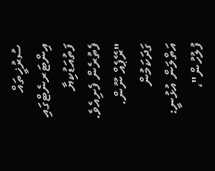ސުރުޚީތައް އިންޓަރނެޓްގައި ފަތުއަޑުކިޔާ ފެތުރެން ފެށިއެވެ. "ރޭޕެއް ނޫން. ގަދަކަމުން އަތްލަން އުޅުނީ: ފުލުހުން"،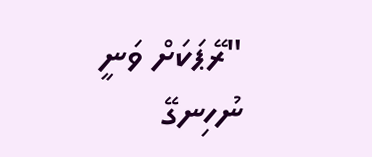"ރޭޕަކަށް ވަނީ ނުހިނގޭ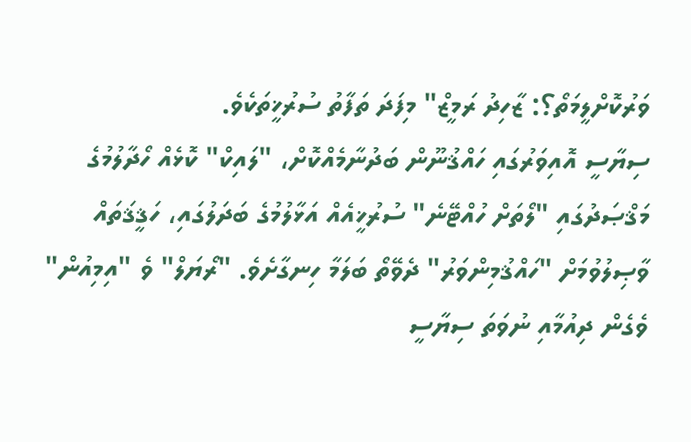ވަރުކޮށްލީމަތޯ؟: ޒާހިދު ރަމީޒް" މިފަދަ ތަފާތު ސުރުޚީތަކެވެ.
ސިޔާސީ އޮއިވަރުގައި ހައްޤުނޫން ބަދުނާމެއްކޮށް، "ލައިކް" ކޮޅެއް ހޯދާލުމުގެ މަޤްޞަދުގައި "ލޯތަށް ހުއްޓޭނެ" ސުރުޚީއެއް އަޅާލުމުގެ ބަދަލުގައި، ހަޤީޤަތައް ވާޞިލުވުމަށް "ހައްޤުމިންވަރު" ދެވޭތޯ ބަލަމާ ހިނގާށެވެ. "ރޯޔަލް" ވެ "އިމިއުން" ވެގެން ދިއުމާއި ނުވަތަ ސިޔާސީ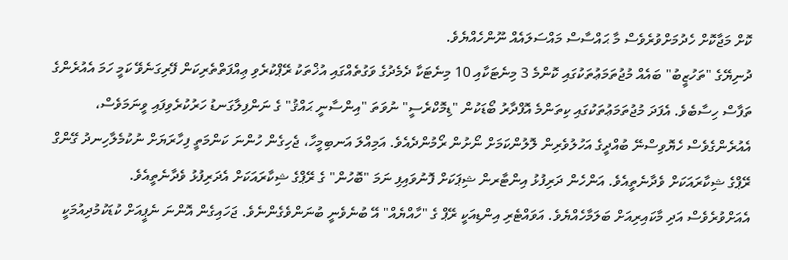ކޮށް މަޖާކޮށް ހެދުމަށްވުރެވެސް މާ ޙައްސާސް މައްސަލައެއް ނޫންހެއްޔެވެ.
ދުނިޔޭގެ "ތަހުޒީބު" ބައެއް މުޖުތަމަޢުތަކުގައި ކޮންމެ 3 މިނެޓަކާއި 10 މިނެޓަކާ ދެމެދުގެ ވަގުތެއްގައި އުޚްތަކު ރޭޕްކުރެވި ޢިއްފަތްތެރިކަން ފޭރިގަނެވޭ ކަމީ ހަމަ އެއުރެންގެ ތަފާސް ހިސާބެވެ. އެފަދަ މުޖުތަމަޢުތަކުގައި ކިތަންމެ އޮފްދާރު ބޯޑަކުން "ޑިމޮކްރެސީ" ނުވަތަ "އިންސާނީ ޙައްޤު" ގެ ނަންފިލާގަނޑު ހަރުކުރެވިފައި ވީނަމަވެސް، އެއުރެންގެވެސް ހެޔޮވިސްނޭ ބުއްދީގެ އަހުލުވެރިން ލޮލުންކަމަށް ނޯށުން ރޯމުންދެއެވެ. އަމިއްލަ އަނބިމީހާ، ޖެހިގެން ހުންނަ ކަންމަތީ ފިހާރަޔަށް ނުކުމެލާހިނދު ގޭންގް ރޭޕްގެ ޝިކާރައަކަށް ވެދާނެތީއެވެ. އަންހެން ދަރިފުޅު އިންޓާރން ޝިޕަކަށް ފޮނުވައިފި ނަމަ "ބޮހުން" ގެ ރޭޕްގެ ޝިކާރައަކަށް އެދަރިފުޅު ވެދާނެތީއެވެ.
އެއަށްވުރެވެސް އަދި މާކައިރިއަށް ބަލަމާހެއްޔެވެ. އަވައްޓެރި އިންޑިއަކީ ރޭޕް ގެ "ހާއްޔެއް" އޭ ބުނެވެނީ ބުނަންވެގެންނެވެ. ޖަހައިގެން އޮންނަ ނެޕީއަށް ކުޑަކުމުދިއުމަކީ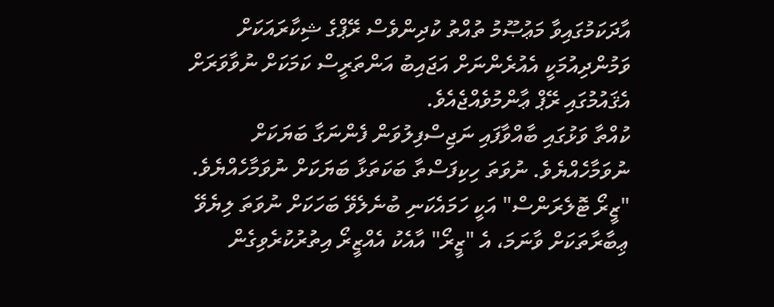އާދަކަމުގައިވާ މަޢުޞޫމު ތުއްތު ކުދިންވެސް ރޭޕްގެ ޝިކާރައަކަށް ވަމުންދިއުމަކީ އެއުރެންނަށް އަޖައިބު އަންތަރީސް ކަމަކަށް ނުވާވަރަށް އެޤައުމުގައި ރޭޕް ޢާންމުވެއްޖެއެވެ.
ކުއްތާ ވަޅުގައި ބާއްވާފައި ނަޖިސްފިލުވަން ފެންނަގާ ބަޔަކަށް ނުވަމާހެއްޔެވެ. ނުވަތަ ހިކިފަސްތާ ބަކަތަޅާ ބަޔަކަށް ނުވަމާހެއްޔެވެ. "ޒީރޯ ޓޮލެރަންސް" އަކީ ހަމައެކަނި ބުނެލެވޭ ބަހަކަށް ނުވަތަ ލިޔެވޭ ޢިބާރާތަކަށް ވާނަމަ، އެ "ޒީރޯ" އާއެކު އެއްޒީރޯ އިތުރުކުރެވިގެން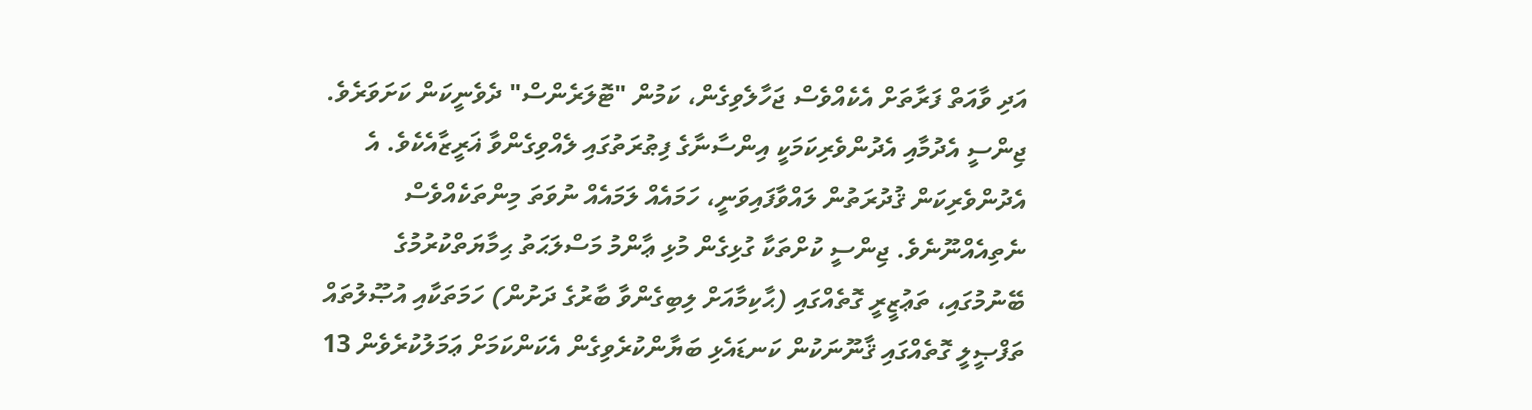އަދި ވާއަތް ފަރާތަށް އެކެއްވެސް ޖަހާލެވިގެން، ކަމުން "ޓޮލަރެންސް" ދެވެނީކަން ކަށަވަރެވެ.
ޖިންސީ އެދުމާއި އެދުންވެރިކަމަކީ އިންސާނާގެ ފިޠުރަތުގައި ލެއްވިގެންވާ ޣަރީޒާއެކެވެ. އެ އެދުންވެރިކަން ޤުދުރަތުން ލައްވާފައިވަނީ، ހަމައެއް ލަމައެއް ނުވަތަ މިންތަކެއްވެސް ނެތިއެއްނޫނެވެ. ޖިންސީ ކުށްތަކާ ގުޅިގެން މުޅި ޢާންމު މަސްލަޙަތު ޙިމާޔަތްކުރުމުގެ ބޭނުމުގައި، ތަޢުޒީރީ ގޮތެއްގައި (ޙާކިމާއަށް ލިބިގެންވާ ބާރުގެ ދަށުން) ހަމަތަކާއި އުޞޫލުތައް ތަފްޞީލީ ގޮތެއްގައި ޤާނޫނަކުން ކަނޑައެޅި ބަޔާންކުރެވިގެން އެކަންކަމަށް ޢަމަލުކުރެވެން 13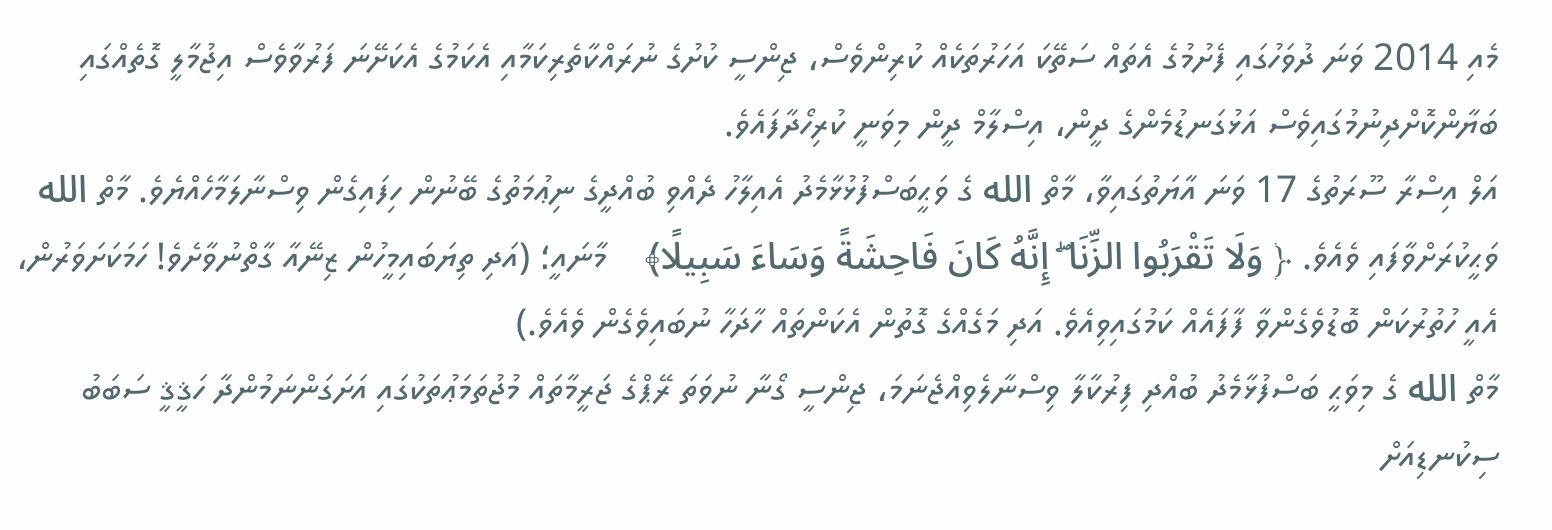މެއި 2014 ވަނަ ދުވަހުގައި ފެށުމުގެ އެތައް ސަތޭކަ އަހަރުތަކެއް ކުރިންވެސް، ޖިންސީ ކުށުގެ ނުރައްކާތެރިކަމާއި އެކަމުގެ އެކަށޭނަ ފަރުވާވެސް އިޖުމާލީ ގޮތެއްގައި ބަޔާންކޮށްދިނުމުގައިވެސް އަޅުގަނޑުމެންގެ ދީން، އިސްލާމް ދީން މިވަނީ ކުރިހޯދާފައެވެ.
އަލް އިސްރާ ސޫރަތުގެ 17 ވަނަ އާޔަތުގައިވާ، މާތް الله ގެ ވަޙީބަސްފުޅުޅާމެދު އެއިލާހު ދެއްވި ބުއްދީގެ ނިޢުމަތުގެ ބޭނުން ހިފައިގެން ވިސްނާލަމާހެއްޔެވެ. މާތް الله ވަޙީކުރަށްވާފައި ވެއެވެ. ﴿ وَلَا تَقْرَبُوا الزِّنَا ۖ إِنَّهُ كَانَ فَاحِشَةً وَسَاءَ سَبِيلًا﴾    މާނައީ؛ (އަދި ތިޔަބައިމީހުން ޒިނޭއާ ގާތްނުވާށެވެ! ހަމަކަށަވަރުން، އެއީ ހުތުރުކަން ބޮޑުވެގެންވާ ފާފައެއް ކަމުގައިވިއެވެ. އަދި މަގެއްގެ ގޮތުން އެކަންތައް ހާދަހާ ނުބައިވެގެން ވެއެވެ.)
މާތް الله ގެ މިވަޙީ ބަސްފުޅާމެދު ބުއްދި ފިރުކާލާ ވިސްނާލެވިއްޖެނަމަ، ޖިންސީ ގޯނާ ނުވަތަ ރޭޕްގެ ޖަރީމާތައް މުޖުތަމަޢުތަކުގައި އަށަގަންނަމުންދާ ހަޤީޤީ ސަބަބު ސިކުނޑިއަށް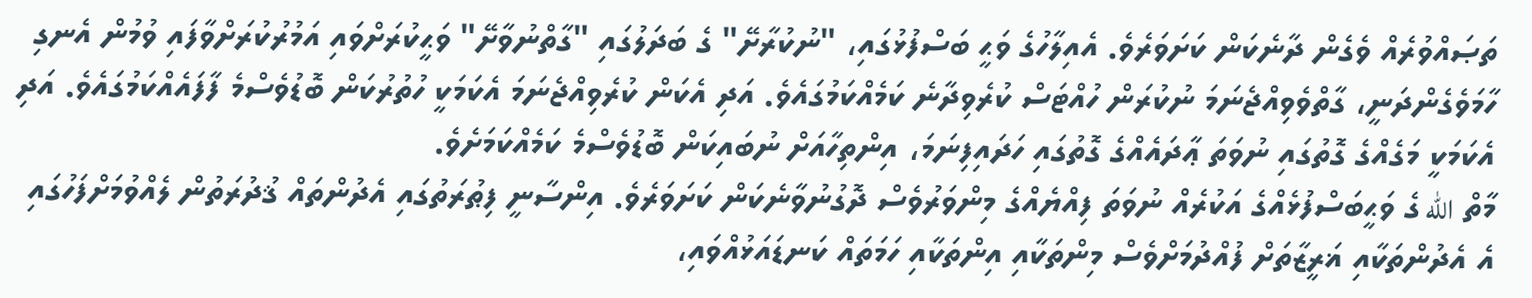ތަޞައްވުރެއް ވެގެން ދާނެކަން ކަށަވަރެވެ. އެއިލާހުގެ ވަޙީ ބަސްފުޅުގައި، "ނުކުރާށޭ" ގެ ބަދަލުގައި "ގާތްނުވާށޭ" ވަޙީކުރަށްވައި އަމުރުކުރަށްވާފައި ވުމުން އެނގި ހާމަވެގެންދަނީ، ގާތްވެވިއްޖެނަމަ ނުކުރަން ހުއްޓަސް ކުރެވިދާނެ ކަމެއްކަމުގައެވެ. އަދި އެކަން ކުރެވިއްޖެނަމަ އެކަމަކީ ހުތުރުކަން ބޮޑުވެސްމެ ފާފައެއްކަމުގައެވެ. އަދި އެކަމަކީ މަގެއްގެ ގޮތުގައި ނުވަތަ ޢާދައެއްގެ ގޮތުގައި ހަދައިފިނަމަ، އިންތިހާއަށް ނުބައިކަން ބޮޑުވެސްމެ ކަމެއްކަމަށެވެ.
މާތް الله ގެ ވަޙީބަސްފުޅެއްގެ އަކުރެއް ނުވަތަ ފިއްޔެއްގެ މިންވަރުވެސް ދޮގުނުވާނެކަން ކަށަވަރެވެ. އިންސާނީ ފިޠުރަތުގައި އެދުންތައް ޤުދުރަތުން ލެއްވުމަށްފަހުގައި އެ އެދުންތަކާއި ޣަރީޒާތަށް ފުއްދުމަށްވެސް މިންތަކާއި އިންތަކާއި ހަމަތައް ކަނޑައަޅުއްވައި،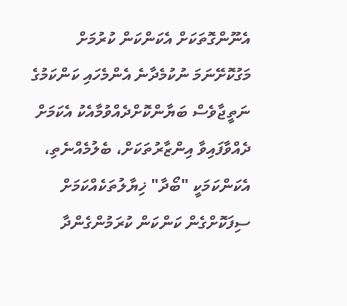އެނޫންގޮތަކަށް އެކަންކަން ކުރުމަށް މަގުކޮށޭނަމަ ނުކުމެދާނެ އެންމެހައި ކަންކަމުގެ ނަތީޖާވެސް ބަޔާންކޮށްދެއްވުމާއެކު އެކަމަށް ދެއްވާފައިވާ އިންޒާރުތަކަށް، ބެލުމެއްނެތި، އެކަންކަމަކީ "ބޯދާ" ޚިޔާލުތަކެއްކަމަށް ސިފަކޮށްގެން ކަންކަން ކުރަމުންގެންދާ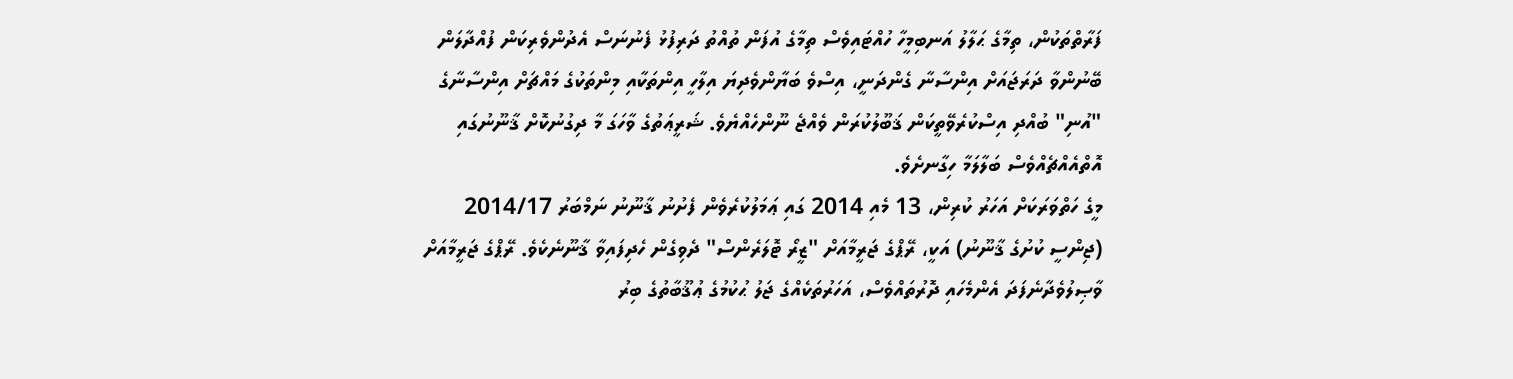ފަރާތްތަކުން، ތިމާގެ ޙަލާލު އަނބިމީހާ ހުއްޓައިވެސް ތިމާގެ އުފަން ތުއްތު ދަރިފުޅު ފެނުނަސް އެދުންވެރިކަން ފުއްދާލަން ބޭނުންވާ ދަރަޖައަށް އިންސާނާ ގެންދަނީ، އިސްވެ ބަޔާންވެދިޔަ އިލާހީ އިންތަކާއި މިންތަކުގެ މައްޗަށް އިންސާނާގެ "އުނި" ބުއްދި އިސްކުރެވޭތީކަން ޤަބޫލުކުރަން ވެއްޖެ ނޫންހެއްޔެވެ. ޝަރީޢަތުގެ ވާހަގަ މާ ދިގުނުކޮށް ޤާނޫނުގައި އޮތްއެއްޗެއްވެސް ބަލާލަމާ ހިގާނށެވެ.
މީގެ ހަތްވަރަކަށް އަހަރު ކުރިން، 13 މެއި 2014 ގައި ޢަމަލުކުރެވެން ފެށުނު ޤާނޫނު ނަމްބަރު 2014/17 (ޖިންސީ ކުށުގެ ޤާނޫނު) އަކީ، ރޭޕްގެ ޖަރީމާއަށް "ޒީރޯ ޓޮލަރެންސް" ދެވިގެން ހެދިފައިވާ ޤާނޫނެކެވެ. ރޭޕްގެ ޖަރީމާއަށް ވާޞިލުވެދާނެފަދަ އެންމެހައި ދޮރުތައްވެސް، އަހަރުތަކެއްގެ ޖަލު ޙުކުމުގެ ޢުޤޫބާތުގެ ބިރު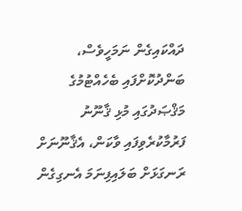ދައްކައިގެން ނަމަހީވެސް، ބަންދުކޮށްފައި ބެހެއްޓުމުގެ މަޤްޞަދުގައި މުޅި ޤާނޫނު ފަރުމާކުރެވިފައި ވާކަން، އެޤާނޫނަށް ރަނގަޅަށް ބަލައިފިނަމަ އެނގިގެން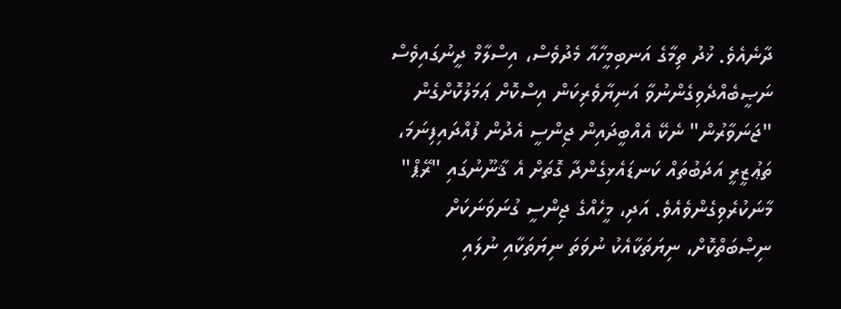ދާނެއެވެ. ޚުދު ތިމާގެ އަނބިމީހާއާ މެދުވެސް، އިސްލާމް ދީނުގައިވެސް ނަޞީބެއްދެވިގެންނުވާ އަނިޔާވެރިކަން އިސްކޮށް ޢަމަލުކޮށްގެން "ޖަނަވާރުން" ނެކޭ އެއްބީދައިން ޖިންސީ އެދުން ފުއްދައިފިނަމަ، ތަޢުޒީރީ އަދަބުތައް ކަނޑައެޅިގެންދާ ގޮތަށް އެ ޤާނޫނުގައި "ރޭޕް" މާނަކުރެވިގެންވެއެވެ. އަދި، މީހެއްގެ ޖިންސީ ގުނަވަނަކަށް ނިޞްބަތްކޮށް، ނިޔަތަކާއެކު ނުވަތަ ނިޔަތަކާއި ނުލައި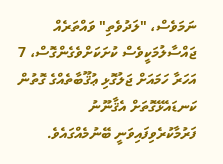ނަމަވެސް، "ލަދުވެތި" ވައްތަރެއް ޖައްސާލުމަކީވެސް ކުށަކަށްވެގެންގޮސް، 7 އަހަރާ ހަމައަށް ޖަލުގޮޅި ޢުޤޫބާތެއްގެ ގޮތުން ކަނޑައެޅޭގޮތަށް އެޤާނޫނު ފަރުމާކުރެވިފައިވަނީ ބޭނުމެއްގައެވެ.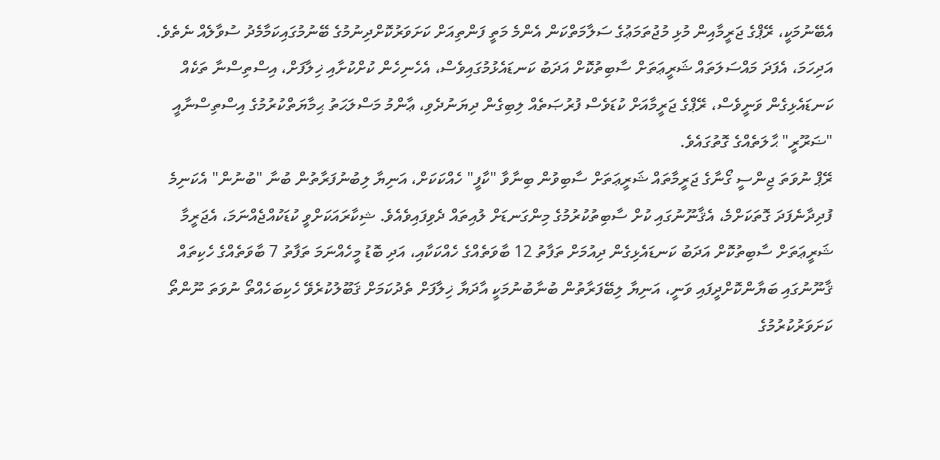އެބޭނުމަކީ، ރޭޕްގެ ޖަރީމާއިން މުޅި މުޖުތަމަޢުގެ ސަލާމަތްކަން އެންމެ މަތީ ފަންތިއަށް ކަށަވަރުކޮށްދިނުމުގެ ބޭނުމުގައިކަމާމެދު ސުވާލެއް ނެތެވެ.
އަދިހަމަ، އެފަދަ މައްސަލަތައް ޝަރީޢަތަށް ސާބިތުކޮށް އަދަބު ކަނޑައެޅުމުގައިވެސް، އެހެނިހެން ކުށްކުށާއި ޚިލާފަށް، އިސްތިސްނާ ތަކެއް ކަނޑައެޅިގެން ވަނީވެސް، ރޭޕްގެ ޖަރީމާއަށް ކުޑަވެސް ފުރުޞަތެއް ލިބިގެން ދިޔަނުދެވި، ޢާންމު މަސްލަޙަތު ޙިމާޔަތްކުރުމުގެ އިސްތިސްނާއީ "ޟަރޫރީ" ޙާލަތެއްގެ ގޮތުގައެވެ.
ރޭޕް ނުވަތަ ޖިންސީ ގޯނާގެ ޖަރީމާތައް ޝަރީޢަތަށް ސާބިވުން ބިނާވާ "ކާފީ" ހެއްކަކަށް، އަނިޔާ ލިބުނުފަރާތުން ބުނާ "ބުނުން" އެކަނިމެ ފުދިދާނެފަދަ ގޮތަކަށްމެ، އެޤާނޫނުގައި ކުށް ސާބިތުކުރުމުގެ މިންގަނޑަށް ލުއިތައް ދެވިފައިވެއެވެ. ޝިކާރައަކަށްވީ ކުޑަކުއްޖެއްނަމަ، އެޖަރީމާ ޝަރީޢަތަށް ސާބިތުކޮށް އަދަބު ކަނޑައެޅިގެން ދިއުމަށް ތަފާތު 12 ބާވަތެއްގެ ހެއްކަކާއި، އަދި ބޮޑު މީހެއްނަމަ ތަފާތު 7 ބާވަތެއްގެ ހެކިތައް ޤާނޫނުގައި ބަޔާންކޮށްދީފައި ވަނީ، އަނިޔާ ލިބޭފަރާތުން ބުނާބުނުމަކީ އާދަޔާ ޚިލާފަށް ތެދުކަމަށް ޤަބޫލުކުރެވޭ ހެކިބަހެއްތޯ ނުވަތަ ނޫންތޯ ކަށަވަރުކުރުމުގެ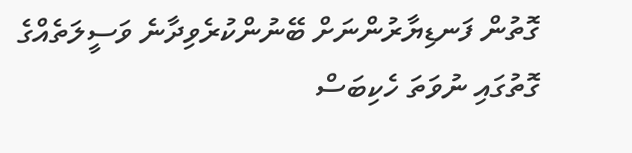ގޮތުން ފަނޑިޔާރުންނަށް ބޭނުންކުރެވިދާނެ ވަސީލަތެއްގެ ގޮތުގައި ނުވަތަ ހެކިބަސް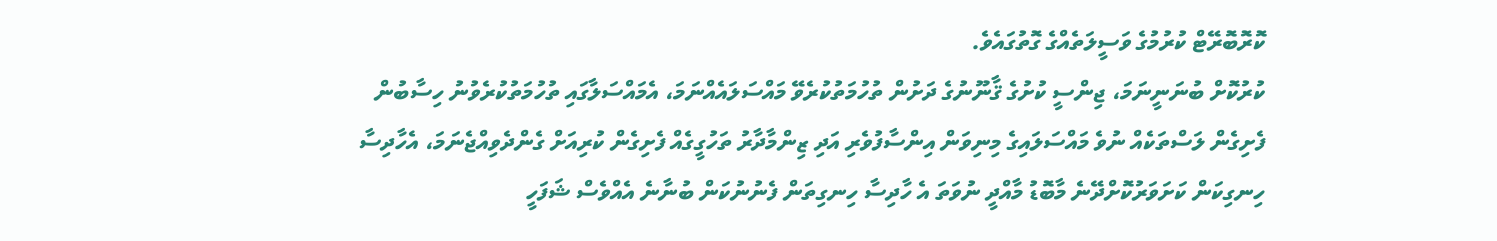ކޮރޮބޮރޭޓް ކުރުމުގެ ވަސީލަތެއްގެ ގޮތުގައެވެ.
ކުރުކޮށް ބުނަނީނަމަ، ޖިންސީ ކުށުގެ ޤާނޫނުގެ ދަށުން ތުހުމަތުކުރެވޭ މައްސަލައެއްނަމަ، އެމައްސަލާގައި ތުހުމަތުކުރެވުނު ހިސާބުން ފެށިގެން ލަސްތަކެއް ނުވެ މައްސަލައިގެ މިނިވަން އިންސާފުވެރި އަދި ޒިންމާދާރު ތަހުގީގެއް ފެށިގެން ކުރިއަށް ގެންދެވިއްޖެނަމަ، އެހާދިސާ ހިނގިކަން ކަށަވަރުކޮށްދޭނެ މާބޮޑު މާއްދީ ނުވަތަ އެ ހާދިސާ ހިނގިތަން ފެނުނުކަން ބުނާނެ އެއްވެސް ޝަފަހީ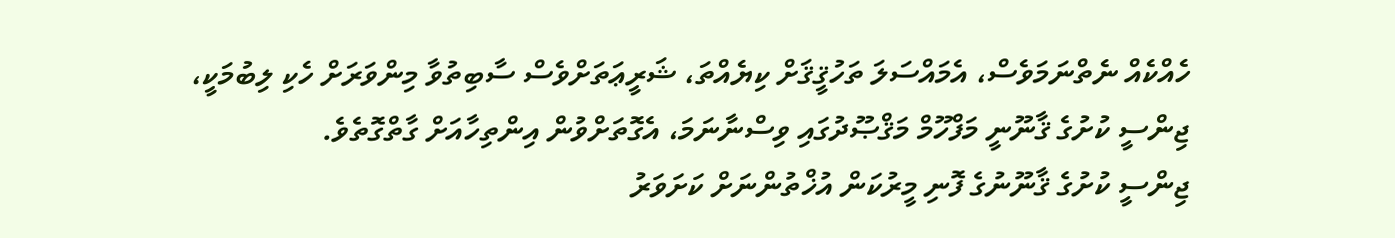ހެއްކެއް ނެތްނަމަވެސް، އެމައްސަލަ ތަހުޤީޤަށް ކިޔެއްތަ، ޝަރީޢަތަށްވެސް ސާބިތުވާ މިންވަރަށް ހެކި ލިބުމަކީ، ޖިންސީ ކުށުގެ ޤާނޫނީ މަފްހޫމް މަޤްޞޫދުގައި ވިސްނާނަމަ، އެގޮތަށްވުން އިންތިހާއަށް ގާތްގޮތެވެ.
ޖިންސީ ކުށުގެ ޤާނޫނުގެ ފޮނި މީރުކަން އުޚްތުންނަށް ކަށަވަރު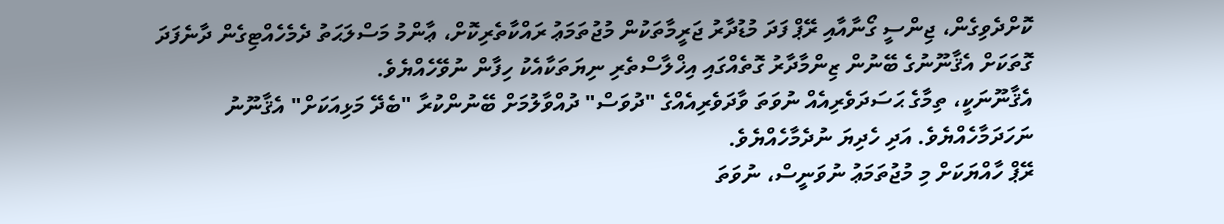ކޮށްދެވިގެން، ޖިންސީ ގޯނާއާއި ރޭޕް ފަދަ މުޑުދާރު ޖަރީމާތަކުން މުޖުތަމަޢު ރައްކާތެރިކޮށް، ޢާންމު މަސްލަޙަތު ދެމެހެއްޓިގެން ދާނެފަދަ ގޮތަކަށް އެޤާނޫނުގެ ބޭނުން ޒިންމާދާރު ގޮތެއްގައި އިޚްލާސްތެރި ނިޔަތަކާއެކު ހިފާން ނުވޭހެއްޔެވެ.
އެޤާނޫނަކީ، ތިމާގެ ޙަސަދަވެރިއެއް ނުވަތަ ވާދަވެރިއެއްގެ "ދުވަސް" ދުއްވާލުމަށް ބޭނުންކުރާ "ބެދޭ މަޅިއަކަށް" އެޤާނޫނު ނަހަދަމާހެއްޔެވެ. އަދި ހެދިޔަ ނުދެމާހެއްޔެވެ.
ރޭޕް ހާއްޔަކަށް މި މުޖުތަމަޢު ނުވަނީސް، ނުވަތަ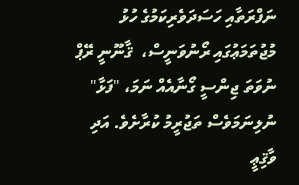ނަފްރަތާއި ހަސަދަވެރިކަމުގެ ހުޅު މުޖުތަމަޢުގައި ރޯނުވަނީސް،  ޤާނޫނީ ރޭޕް ނުވަތަ ޖިންސީ ގޯނާއެއް ނަމަ، "ފަޅާ" ނުލިނަމަވެސް ތަޖުރީމު ކުރާށެވެ. އަދި ވާޤިޢީ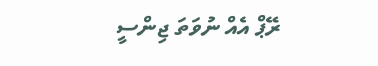ރޭޕް އެއް ނުވަތަ ޖިންސީ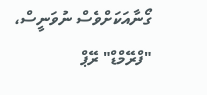ގޯނާއަކަށްވެސް ނުވަނީސް، "ފްރޭމްޑް" ރޭޕް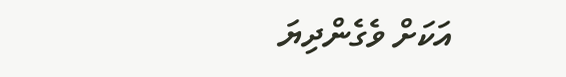އަކަށް ވެގެންދިޔަ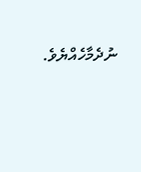ނުދެމާހެއްޔެވެ.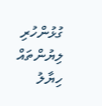ގުޅުންހުރި ލިޔުންތައް
ހިޔާލު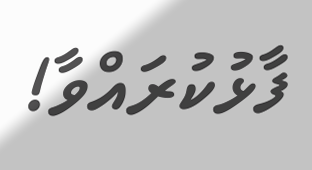ފާޅުކުރައްވާ!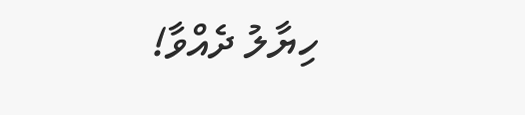ހިޔާލު ދެއްވާ!